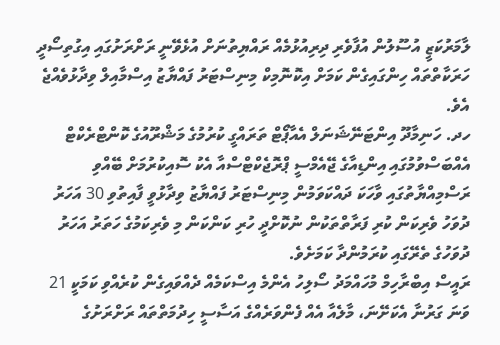ލާމަރުކަޒީ އުސޫލުން އުފާވެރި ދިރިއުޅުމެއް ރައްޔިތުނަށް އުޅެވޭނީ ރަށްރަށުގައި އިގުތިސޯދީ ހަރަކާތްތައް ހިންގައިގެން ކަމަށް އިކޮނޮމިކް މިނިސްޓަރު ފައްޔާޒު އިސްމާއިލް ވިދާޅުވެއްޖެ އެވެ.
ހދ. ހަނިމާދޫ އިންޓަނޭޝަނަލް އެއާޕޯޓް ތަރައްގީ ކުރުމުގެ މަޝްރޫއުގެ ކޮންޓްރެކްޓް އެއްބަސްވުމުގައި އިންޑިއާގެ ޖޭއެމްސީ ޕްރޮޖެކްޓްސްއާ އެކު ސޮއިކުރުމަށް ބޭއްވި ރަސްމިއްޔާތުގައި ވާހަކަ ދައްކަވަމުން މިނިސްޓަރު ފައްޔާޒު ވިދާޅުވީ ފާއިތުވި 30 އަހަރު ދުވަހު ވެރިކަން ކުރި ފަރާތްތަކުން ނުކޮށްދީ ހުރި ކަންކަން މި ވެރިކަމުގެ ހަތަރު އަހަރު ދުވަހުގެ ތެރޭގައި ކުރަމުންދާ ކަމަށެވެ.
ރައީސް އިބްރާހިމް މުހައްމަދު ސޯލިހު އެންމެ އިސްކަމެއް ދެއްވައިގެން ކުރެއްވި ކަމަކީ 21 ވަނަ ގަރުނާ އެކަށޭނަ، މާލެއާ އެއް ފެންވަރެއްގެ އަސާސީ ހިދުމަތްތައް ރަށްރަށުގެ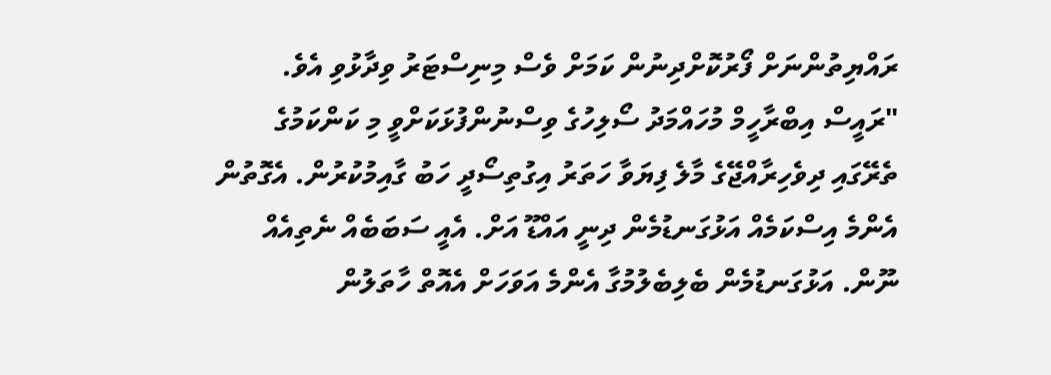ރައްޔިތުންނަށް ފޯރުކޮށްދިނުން ކަމަށް ވެސް މިނިސްޓަރު ވިދާޅުވި އެވެ.
"ރައީސް އިބްރާހީމް މުހައްމަދު ސޯލިހުގެ ވިސްނުންފުޅަކަށްވީ މި ކަންކަމުގެ ތެރޭގައި ދިވެހިރާއްޖޭގެ މާލެ ފިޔަވާ ހަތަރު އިގުތިސޯދީ ހަބު ގާއިމުކުރުން. އެގޮތުން އެންމެ އިސްކަމެއް އަޅުގަނޑުމެން ދިނީ އައްޑޫ އަށް. އެއީ ސަބަބެއް ނެތިއެއް ނޫން. އަޅުގަނޑުމެން ބެލިބެލުމުގާ އެންމެ އަވަހަށް އެއޮތް ހާތަލުން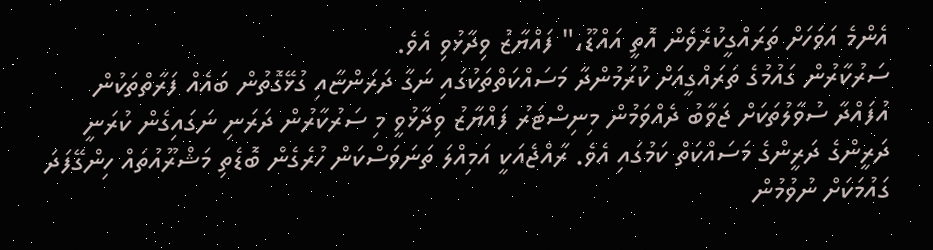އެންމެ އަވަހަށް ތަރައްގީކުރެވެން އޮތީ އައްޑޫ،" ފައްޔާޒު ވިދާޅުވި އެވެ.
ސަރުކާރުން ގައުމުގެ ތަރައްގީއަށް ކުރަމުންދާ މަސައްކަތްތަކުގައި ނަގާ ދަރަންޏާއި ގުޅޭގޮތުން ބައެއް ފަރާތްތަކުން އުފައްދާ ސުވާލުތަކަށް ޖަވާބު ދެއްވަމުން މިނިސްޓަރު ފައްޔާޒު ވިދާޅުވީ މި ސަރުކާރުން ދަރަނި ނަގައިގެން ކުރަނީ ދަރީންގެ ދަރީންގެ މަސައްކަތް ކަމުގައި އެވެ. ރާއްޖެއަކީ އަމިއްލަ ތަނަވަސްކަން ހުރެގެން ބޮޑެތި މަޝްރޫއުތައް ހިންގޭފަދަ ގައުމަކަށް ނުވުމުން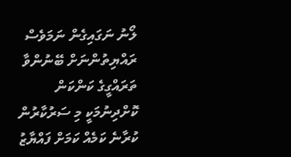ލޯނު ނަގައިގެން ނަމަވެސް ރައްޔިތުންނަށް ބޭނުންވާ ތަރައްގީގެ ކަންކަން ކޮށްދިނުމަކީ މި ސަރުކާރުން ކުރާނެ ކަމެއް ކަމަށް ފައްޔާޒު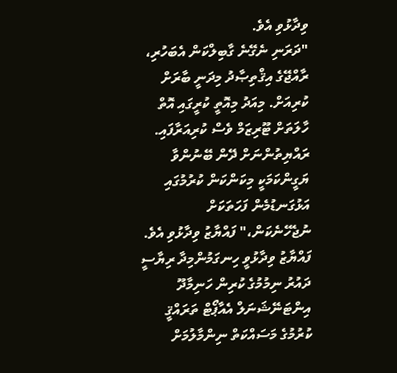ވިދާޅުވި އެވެ.
"ދަރަނި ނެގޭނެ ގާބިލްކަން އެބަހުރި، ރާއްޖޭގެ އިޤްތިޞާދު މިދަނީ ބާރަށް ކުރިއަށް. މިއަދު މިއޮތީ ކުރީގައި އޮތް ހާލަތަށް ޓޫރިޒަމް ވެސް ކުރިއަރާފައި. ރައްޔިތުންނަށް ދޭން ބޭނުންވާ ޔަގީންކަމަކީ މިކަންކަން ކުރުމުގައި އަޅުގަނޑުމެން ފަހަތަކަށް ނުޖެހޭނެކަން،" ފައްޔާޒު ވިދާޅުވި އެވެ.
ފައްޔާޒު ވިދާޅުވީ ހިނގަމުންމިދާ ރިޔާސީ ދައުރު ނިމުމުގެ ކުރިން ހަނިމާދޫ އިންޓަނޭޝަނަލް އެއާޕޯޓް ތަރައްޤީ ކުރުމުގެ މަސައްކަތް ނިންމާލުމަށް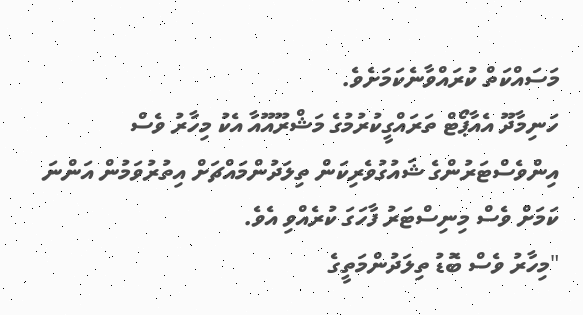މަސައްކަތް ކުރައްވާނެކަމަށެވެ.
ހަނިމާދޫ އެއާޕޯޓް ތަރައްގީކުރުމުގެ މަޝްރޫއޫއާ އެކު މިހާރު ވެސް އިންވެސްޓަރުންގެ ޝައުގުވެރިކަން ތިލަދުންމައްޗަށް އިތުރުވަމުން އަންނަ ކަމަށް ވެސް މިނިސްޓަރު ފާހަގަ ކުރެއްވި އެވެ.
"މިހާރު ވެސް ބޮޑު ތިލަދުންމަތީގެ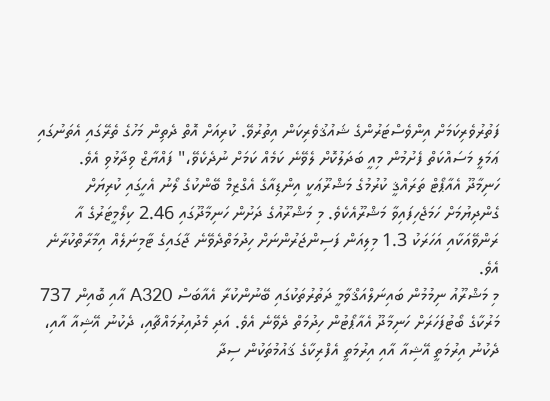ފަތުރުވެރިކަމަށް އިންވެސްޓަރުންގެ ޝައުޤުވެރިކަން އިތުރުވޭ. ކުރިއަށް އޮތް ދެތިން މަހުގެ ތެރޭގައި އެތަނުގައި ޢަމަލީ މަސައްކަތް ފެށުމުން މިއީ ބަދަލުކޮށް ލެވޭނެ ކަމެއް ކަމަށް ނުދެކެވޭ،" ފައްޔާޒް ވިދާޅުވި އެވެ.
ހަނިމާދޫ އެއާޕޯޓް ތަރައްޤީ ކުރުމުގެ މަޝްރޫޢަކީ އިންޑިއާގެ އެގްޒިމް ބޭންކުގެ ލޯނު އެހީގައި ކުރިޔަށް ގެންދިޔުމަށް ހަމަޖެހިފައިވާ މަޝްރޫއެކެވެ. މި މަޝްރޫއުގެ ދަށުން ހަނިމާދޫގައި 2.46 ކިލޯމީޓަރުގެ އާ ރަންވޭއަކާއި އަހަރަކު 1.3 މިލިއަން ފަސިންޖަރުންނަށް ހިދުމަތްދެވޭނެ ޖާގައިގެ ޓާމިނަލެއް އިމާރާތްކުރާނެ އެވެ.
މި މަޝްރޫއު ނިމުމުން ބައިނަލްއަޤްވާމީ ދަތުރުތަކުގައި ބޭނުންކުރާ އެއާބަސް A320 އާއި ބޮއިން 737 މަރުކާގެ ބޯޓުފަހަރަށް ހަނިމާދޫ އެއާޕޯޓުން ހިދުމަތް ދެވޭނެ އެވެ. އަދި މެދުއިރުމައްޗާއި، ދެކުނު އޭޝިއާ އާއި، ދެކުނު އިރުމަތީ އޭޝިއާ އާއި އިރުމަތީ އެފްރިކާގެ ޤައުމުތަކުން ސިދާ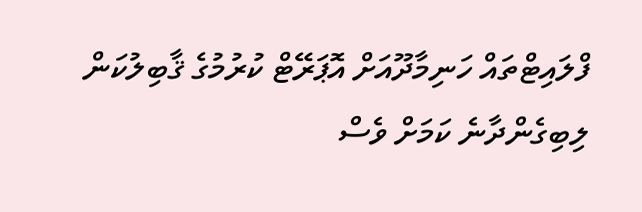ފްލައިޓްތައް ހަނިމާދޫއަށް އޮޕަރޭޓް ކުރުމުގެ ޤާބިލުކަން ލިބިގެންދާނެ ކަމަށް ވެސް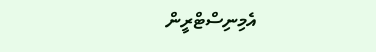އެމިނިސްޓްރީން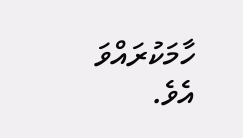ހާމަކުރައްވަ އެވެ.